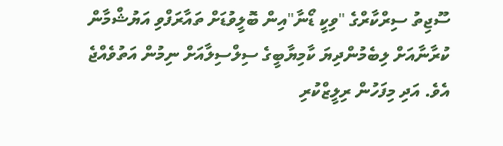ސޫޖިތު ސިރްކާރްގެ "ވިކީ ޑޯނާ"އިން ބޮލީވުޑަށް ތައާރަފްވި އަޔުޝްމާން ކުރާނާއަށް ލިބެމުންދިޔަ ކާމިޔާބީގެ ސިލްސިލާއަށް ނިމުން އަތުވެއްޖެ އެވެ. އަދި މިފަހުން ރިލީޒްކުރި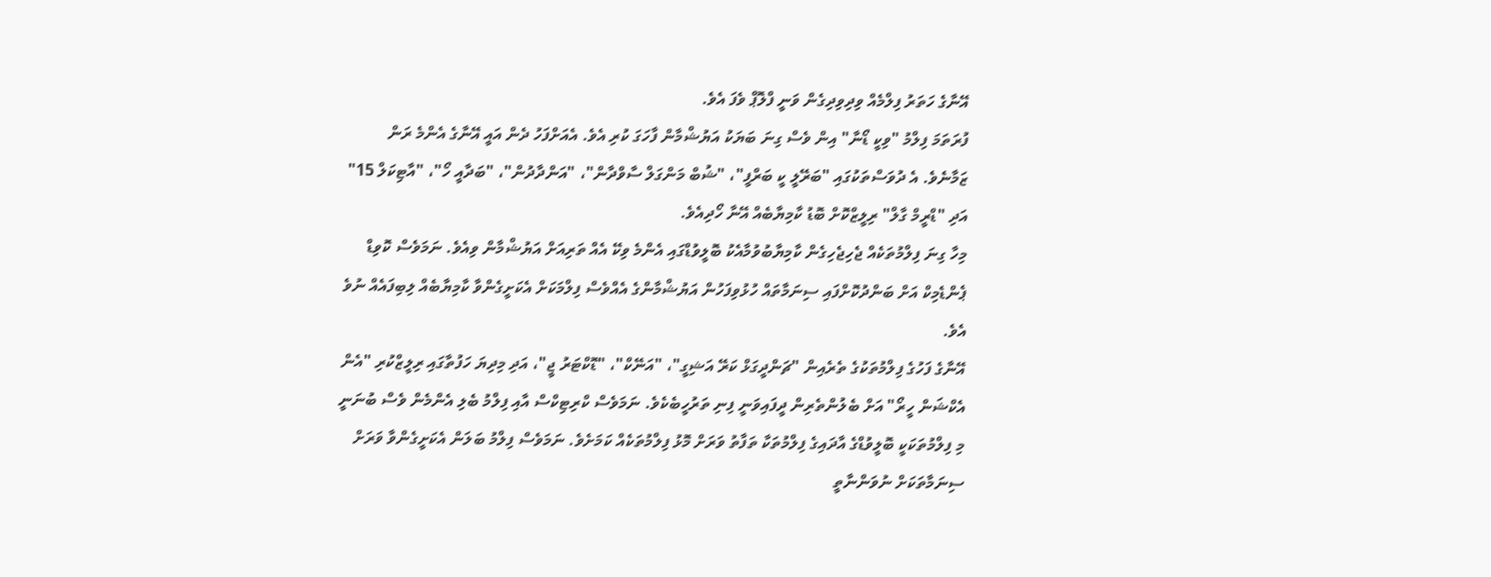އޭނާގެ ހަތަރު ފިލްމެއް ވިދިވިދިގެން ވަނީ ފްލޮޕް ވެފަ އެވެ.
ފުރަތަމަ ފިލްމު "ވިކީ ޑޯނާ" އިން ވެސް ގިނަ ބަޔަކު އަޔުޝްމާން ފާހަގަ ކުރި އެވެ. އެއަށްފަހު ދެން އައީ އޭނާގެ އެންމެ ރަން ޒަމާނެވެ. އެ ދުވަސްތަކުގައި "ބަރޭލީ ކީ ބަރްފީ"، "ޝުބް މަންގަލް ސާވްދާން"، "އަންދާދުން"، "ބަދާއީ ހޯ"، "އާޓިކަލް 15" އަދި "ޑްރީމް ގާލް" ރިލީޒްކޮށް ބޮޑު ކާމިޔާބެއް އޭނާ ހޯދިއެވެ.
މިހާ ގިނަ ފިލްމުތަކެއް ޖެހިޖެހިގެން ކާމިޔާބުވުމާއެކު ބޮލީވުޑްގައި އެންމެ ވިކޭ އެއް ތަރިއަށް އަޔުޝްމާން ވިއެވެ. ނަމަވެސް ކޮވިޑް ޕެންޑެމިކް އަށް ބަންދުކޮށްފައި ސިނަމާތައް ހުޅުވިފަހުން އަޔުޝްމާންގެ އެއްވެސް ފިލްމަކަށް އެކަށީގެންވާ ކާމިޔާބެއް ލިބިފައެއް ނުވެ އެވެ.
އޭނާގެ ފަހުގެ ފިލްމުތަކުގެ ތެރެއިން "ޗަންދީގަޅް ކަރޭ އަޝިގީ"، "އަނޭކް"، "ޑޮކްޓަރު ޖީ"، އަދި މިދިޔަ ހަފުތާގައި ރިލީޒްކުރި "އެން އެކްޝަން ހީރޯ" އަށް ބެލުންތެރިން ދީފައިވަނީ ފިނި ތަރުހީބެކެވެ. ނަމަވެސް ކްރިޓިކްސް އާއި ފިލްމު ބެލި އެންމެން ވެސް ބުނަނީ މި ފިލްމުތަކަކީ ބޮލީވުޑްގެ އާދައިގެ ފިލްމުތަކާ ތަފާތު ވަރަށް މޮޅު ފިލްމުތަކެއް ކަމަށެވެ. ނަމަވެސް ފިލްމު ބަލަން އެކަށީގެންވާ ވަރަށް ސިނަމާތަކަށް ނުވަންނާތީ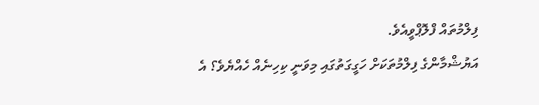ފިލްމުތައް ފްލޮޕްވީއެވެ.
އަޔުޝްމާންގެ ފިލްމުތަކަށް ހަގީގަތުގައި މިވަނީ ކިހިނެއް ހެއްޔެވެ؟ އެ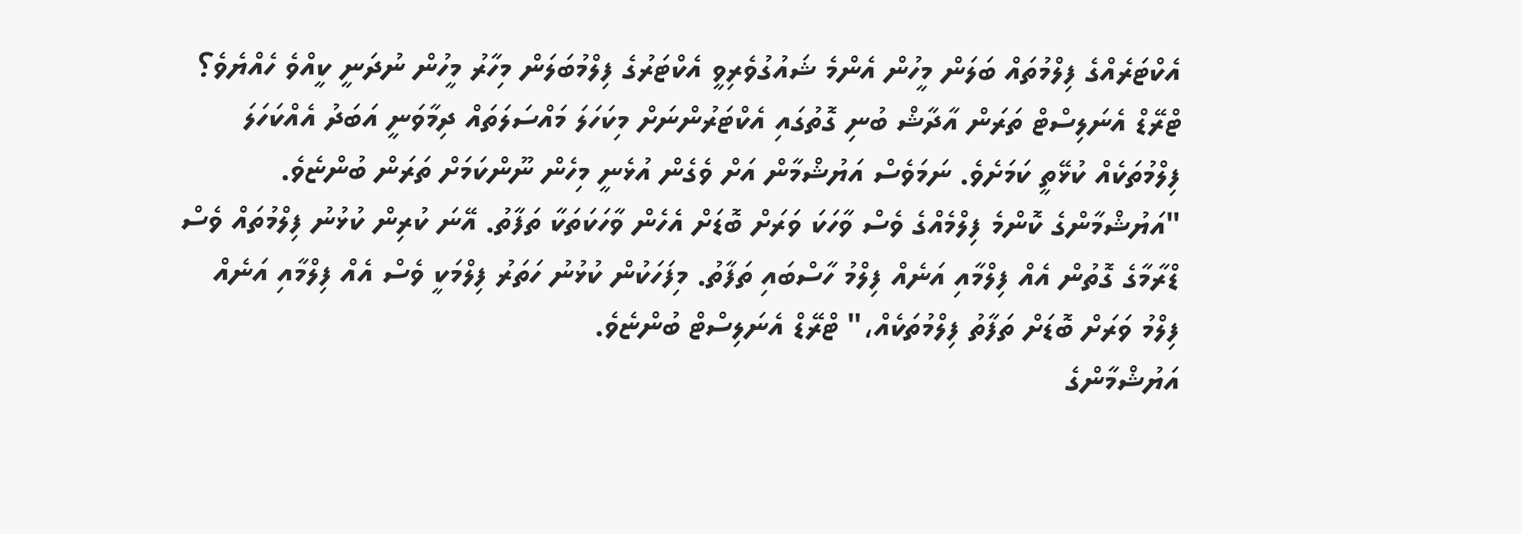އެކްޓަރެއްގެ ފިލްމުތައް ބަލަން މީހުން އެންމެ ޝައުގުވެރިވީ އެކްޓަރުގެ ފިލްމުބަލަން މިހާރު މީހުން ނުދަނީ ކީއްވެ ހެއްޔެވެ؟
ޓްރޭޑް އެނަލިސްޓް ތަރަން އާދާޝް ބުނި ގޮތުގައި އެކްޓަރުންނަށް މިކަހަލަ މައްސަލަތައް ދިމާވަނީ އަބަދު އެއްކަހަލަ ފިލްމުތަކެއް ކުޅޭތީ ކަމަށެވެ. ނަމަވެސް އަޔުޝްމާން އަށް ވެގެން އުޅެނީ މިހެން ނޫންކަމަށް ތަރަން ބުންޏެވެ.
"އަޔުޝްމާންގެ ކޮންމެ ފިލްމެއްގެ ވެސް ވާހަކަ ވަރަށް ބޮޑަށް އެހެން ވާހަކަތަކާ ތަފާތު. އޭނަ ކުރިން ކުޅުނު ފިލްމުތައް ވެސް ޑްރާމާގެ ގޮތުން އެއް ފިލްމާއި އަނެއް ފިލްމު ހާސްބައި ތަފާތު. މިފަހަކުން ކުޅުނު ހަތަރު ފިލްމަކީ ވެސް އެއް ފިލްމާއި އަނެއް ފިލްމު ވަރަށް ބޮޑަށް ތަފާތު ފިލްމުތަކެއް،" ޓްރޭޑް އެނަލިސްޓް ބުންޏެވެ.
އަޔުޝްމާންގެ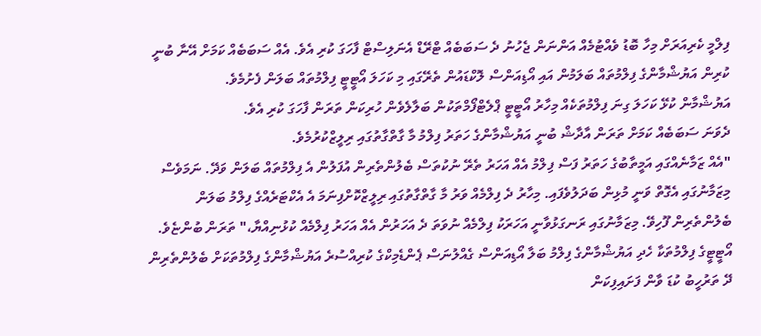ފިލްމީ ކެރިއަރަށް މިހާ ބޮޑު ވެއްޓުމެއް އަންނަން ޖެހުނު ދެ ސަބަބެއް ޓްރޭޑް އެނަލިސްޓް ފާހަގަ ކުރި އެވެ. އެއް ސަބަބެއް ކަމަށް އޭނާ ބުނީ ކުރިން އަޔުޝްމާންގެ ފިލްމުތައް ބަލަމުން އައި އޯޑިއަންސް ލޮކްޑައުން ތެރޭގައި މި ކަހަލަ އޯޓީޓީ ފިލްމުތައް ބަލަން ފެށުމެވެ.
އަޔުޝްމާން ކުޅޭ ކަހަލަ ގިނަ ފިލްމުތަކެއް މިހާރު އޯޓީޓީ ޕްލެޓްފޯމްތަކުން ބަލާލެވެން ހުރިކަން ތަރަން ފާހަގަ ކުރި އެވެ.
ދެވަނަ ސަބަބެއް ކަމަށް ތަރަން އާދާޝް ބުނީ އަޔުޝްމާންގެ ހަތަރު ފިލްމު މާ ގާތްގާތުގައި ރިލީޒްކުރުމެވެ.
"އެއް ޒަމާނެއްގައި އަމީތާބުގެ ހަތަރު ފަސް ފިލްމު އެއް އަހަރު ތެރޭ ނުކުތަސް ބެލުންތެރިން އުފަލުން އެ ފިލްމުތައް ބަލަން ވަދޭ. ނަމަވެސް މިޒަމާނުގައި އެގޮތް ވަނީ މުޅިން ބަދަލުވެފައި. މިހާރު ދެ ފިލްމެއް ވަރު މާ ގާތްގާތުގައި ރިލީޒްކޮށްފިނަމަ އެ އެކްޓަރެއްގެ ފިލްމު ބަލަން ބެލުންތެރިން ފޫހިވޭ. މިޒަމާނުގައި ރަނގަޅުވާނީ އަހަރަކު ފިލްމެއް ނުވަތަ ދެ އަހަރުން އެއް އަހަރު ފިލްމެއް ކުޅުނިއްޔާ،" ތަރަން ބުންޏެވެ.
އޯޓީޓީގެ ފިލްމުތަކާ ހެދި އަޔުޝްމާންގެ ފިލްމު ބަލާ އޯޑިއަންސް ގެއްލުނަސް ޕެންޑެމިކްގެ ކުރިއްސުރެ އަޔުޝްމާންގެ ފިލްމުތަކަށް ބެލުންތެރިން ދޭ ތަރުހީބު ކުޑަ ވާން ފަށައިފިކަން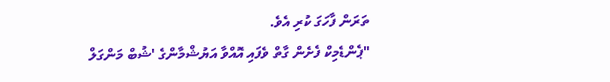ތަރަން ފާހަގަ ކުރި އެވެ.
"ޕެންޑެމިކް ފެށެން ގާތް ވެފައި އޮއްވާ އަޔުޝްމާންގެ 'ޝުބް މަންގަލް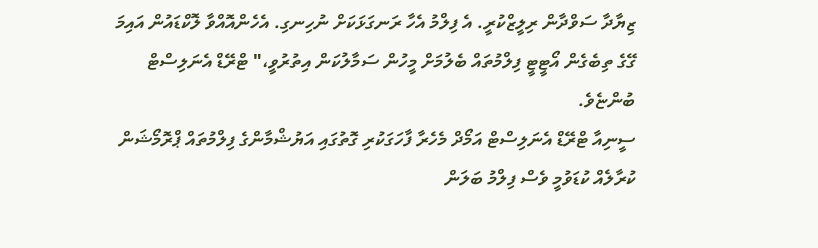ޒިޔާދާ ސަވްދާން ރިލީޒްކުރީ. އެ ފިލްމު އެހާ ރަނގަޅަކަށް ނުހިނގި. އެހެންއޮއްވާ ލޮކްޑައުން އައިމަ ގޭގެ ތިބެގެން އޯޓީޓީ ފިލްމުތައް ބެލުމަށް މީހުން ސަމާލުކަން އިތުރުވީ،" ޓްރޭޑް އެނަލިސްޓް ބުންޏެވެ.
ސީނިއާ ޓްރޭޑް އެނަލިސްޓް އަމޯދް މެހެރާ ފާހަގަކުރި ގޮތުގައި އަޔުޝްމާންގެ ފިލްމުތައް ޕްރޮމޯޝަން ކުރާލެއް ކުޑަވުމީ ވެސް ފިލްމު ބަލަން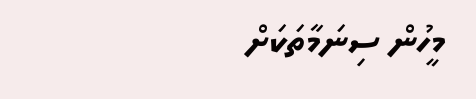މީހުން ސިނަމާތަކަށް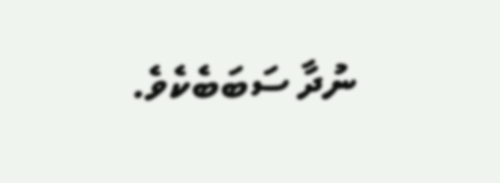ނުދާ ސަބަބެކެވެ.